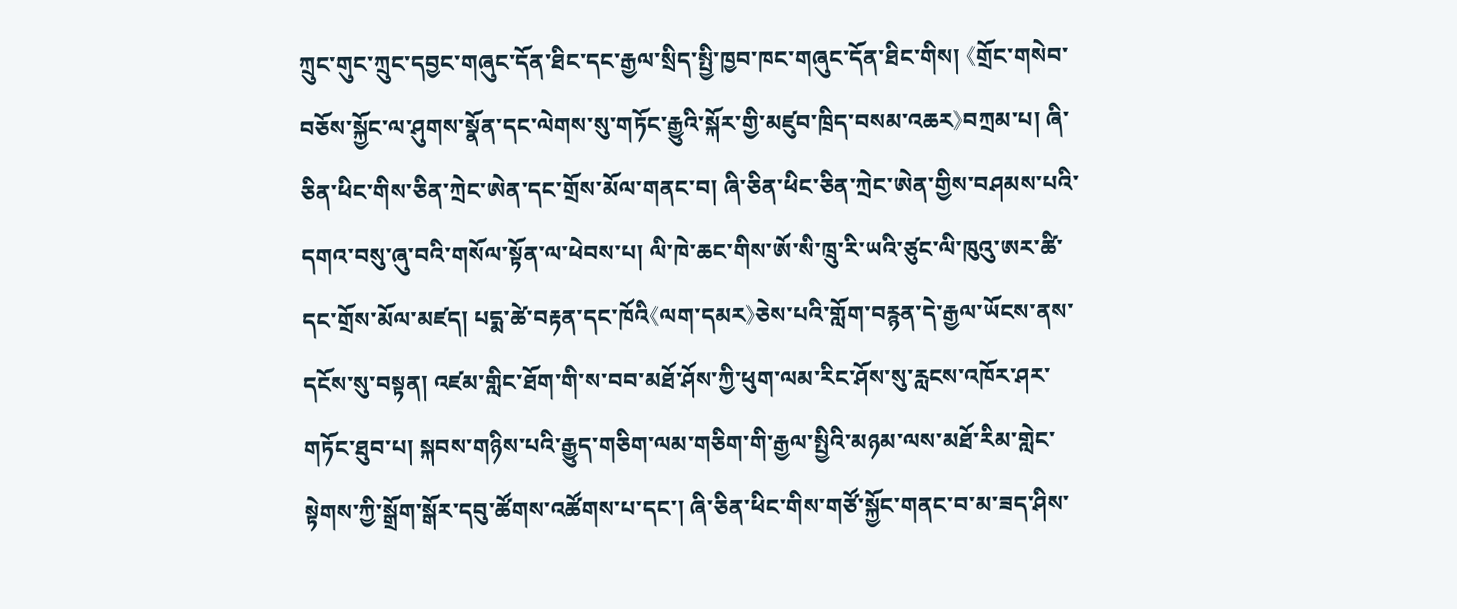ཀྲུང་གུང་ཀྲུང་དབྱང་གཞུང་དོན་ཐིང་དང་རྒྱལ་སྲིད་སྤྱི་ཁྱབ་ཁང་གཞུང་དོན་ཐིང་གིས། 《གྲོང་གསེབ་བཅོས་སྐྱོང་ལ་ཤུགས་སྣོན་དང་ལེགས་སུ་གཏོང་རྒྱུའི་སྐོར་གྱི་མཛུབ་ཁྲིད་བསམ་འཆར》བཀྲམ་པ། ཞི་ཅིན་ཕིང་གིས་ཅིན་ཀྲེང་ཨེན་དང་གྲོས་མོལ་གནང་བ། ཞི་ཅིན་ཕིང་ཅིན་ཀྲེང་ཨེན་གྱིས་བཤམས་པའི་དགའ་བསུ་ཞུ་བའི་གསོལ་སྟོན་ལ་ཕེབས་པ། ལི་ཁེ་ཆང་གིས་ཨོ་སི་ཁྲུ་རི་ཡའི་ཙུང་ལི་ཁུའུ་ཨར་ཚི་དང་གྲོས་མོལ་མཛད། པདྨ་ཚེ་བརྟན་དང་ཁོའི《ལག་དམར》ཅེས་པའི་གློག་བརྙན་དེ་རྒྱལ་ཡོངས་ནས་དངོས་སུ་བསྟན། འཛམ་གླིང་ཐོག་གི་ས་བབ་མཐོ་ཤོས་ཀྱི་ཕུག་ལམ་རིང་ཤོས་སུ་རླངས་འཁོར་ཤར་གཏོང་ཐུབ་པ། སྐབས་གཉིས་པའི་རྒྱུད་གཅིག་ལམ་གཅིག་གི་རྒྱལ་སྤྱིའི་མཉམ་ལས་མཐོ་རིམ་གླེང་སྟེགས་ཀྱི་སྒྲོག་སྒོར་དབུ་ཚོགས་འཚོགས་པ་དང་། ཞི་ཅིན་ཕིང་གིས་གཙོ་སྐྱོང་གནང་བ་མ་ཟད་ཤིས་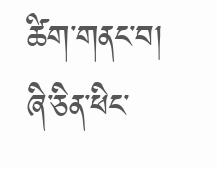ཚིག་གནང་བ། ཞི་ཅིན་ཕིང་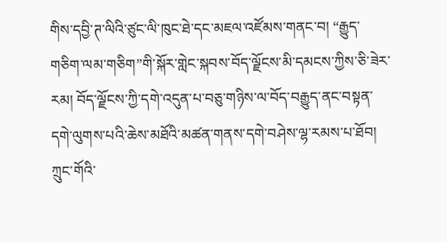གིས་དབྱི་ཊ་ལིའི་ཙུང་ལི་ཁུང་ཐེ་དང་མཇལ་འཛོམས་གནང་བ། “རྒྱུད་གཅིག་ལམ་གཅིག”གི་སྐོར་གླེང་སྐབས་བོད་ལྗོངས་མི་དམངས་ཀྱིས་ཅི་ཟེར་རམ། བོད་ལྗོངས་ཀྱི་དགེ་འདུན་པ་བཅུ་གཉིས་ལ་བོད་བརྒྱུད་ནང་བསྟན་དགེ་ལུགས་པའི་ཆེས་མཐོའི་མཚན་གནས་དགེ་བཤེས་ལྷ་རམས་པ་ཐོབ།
ཀྲུང་གོའི་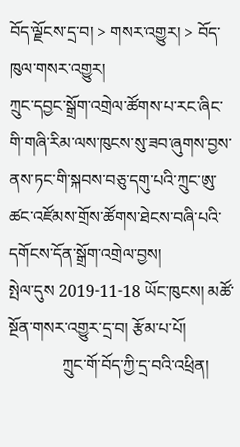བོད་ལྗོངས་དྲ་བ། > གསར་འགྱུར། > བོད་ཁུལ་གསར་འགྱུར།
ཀྲུང་དབྱང་སྒྲོག་འགྲེལ་ཚོགས་པ་རང་ཞིང་གི་གཞི་རིམ་ལས་ཁུངས་སུ་ཟབ་ཞུགས་བྱས་ནས་ཏང་གི་སྐབས་བཅུ་དགུ་པའི་ཀྲུང་ཨུ་ཚང་འཛོམས་གྲོས་ཚོགས་ཐེངས་བཞི་པའི་དགོངས་དོན་སྒྲོག་འགྲེལ་བྱས།
སྤེལ་དུས 2019-11-18 ཡོང་ཁུངས། མཚོ་སྔོན་གསར་འགྱུར་དྲ་བ། རྩོམ་པ་པོ།
             ཀྲུང་གོ་བོད་ཀྱི་དྲ་བའི་འཕྲིན།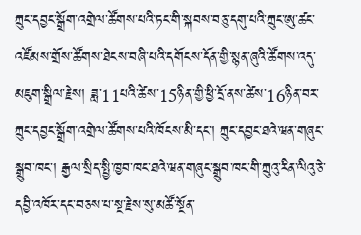ཀྲུང་དབྱང་སྒྲོག་འགྲེལ་ཚོགས་པའི་ཏང་གི་སྐབས་བཅུ་དགུ་པའི་ཀྲུང་ཨུ་ཚང་འཛོམས་གྲོས་ཚོགས་ཐེངས་བཞི་པའི་དགོངས་དོན་གྱི་སྙན་ཞུའི་ཚོགས་འདུ་མཇུག་སྒྲིལ་རྗེས། ཟླ་11པའི་ཚེས་15ཉིན་གྱི་ཕྱི་དྲོ་ནས་ཚེས་16ཉིན་བར་ཀྲུང་དབྱང་སྒྲོག་འགྲེལ་ཚོགས་པའི་ཁོངས་མི་དང་། ཀྲུང་དབྱང་ཐའེ་ཝན་གཞུང་སྒྲུབ་ཁང་། རྒྱལ་སྲིད་སྤྱི་ཁྱབ་ཁང་ཐའེ་ཝན་གཞུང་སྒྲུབ་ཁང་གི་ཀྲུའུ་རིན་ལིའུ་ཅེ་དབྱི་འཁོར་དང་བཅས་པ་སྔ་རྗེས་སུ་མཚོ་སྔོན་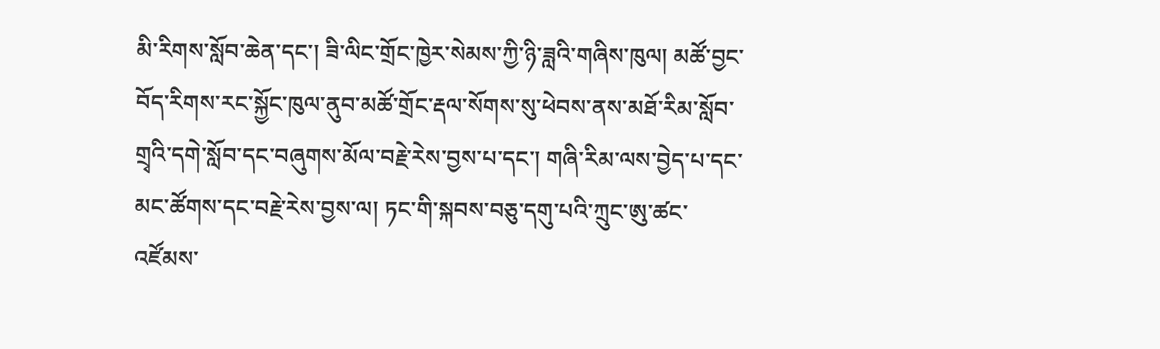མི་རིགས་སློབ་ཆེན་དང་། ཟི་ལིང་གྲོང་ཁྱེར་སེམས་ཀྱི་ཉི་ཟླའི་གཞིས་ཁུལ། མཚོ་བྱང་བོད་རིགས་རང་སྐྱོང་ཁུལ་ནུབ་མཚོ་གྲོང་རྡལ་སོགས་སུ་ཕེབས་ནས་མཐོ་རིམ་སློབ་གྲྭའི་དགེ་སློབ་དང་བཞུགས་མོལ་བརྗེ་རེས་བྱས་པ་དང་། གཞི་རིམ་ལས་བྱེད་པ་དང་མང་ཚོགས་དང་བརྗེ་རེས་བྱས་ལ། ཏང་གི་སྐབས་བཅུ་དགུ་པའི་ཀྲུང་ཨུ་ཚང་འཛོམས་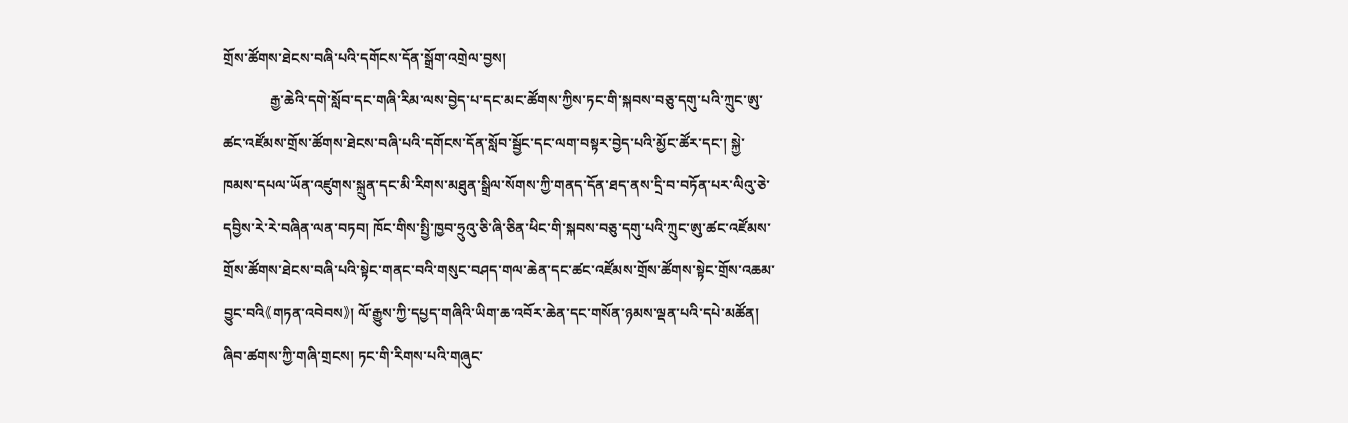གྲོས་ཚོགས་ཐེངས་བཞི་པའི་དགོངས་དོན་སྒྲོག་འགྲེལ་བྱས།
             རྒྱ་ཆེའི་དགེ་སློབ་དང་གཞི་རིམ་ལས་བྱེད་པ་དང་མང་ཚོགས་ཀྱིས་ཏང་གི་སྐབས་བཅུ་དགུ་པའི་ཀྲུང་ཨུ་ཚང་འཛོམས་གྲོས་ཚོགས་ཐེངས་བཞི་པའི་དགོངས་དོན་སློབ་སྦྱོང་དང་ལག་བསྟར་བྱེད་པའི་མྱོང་ཚོར་དང་། སྐྱེ་ཁམས་དཔལ་ཡོན་འཛུགས་སྐྲུན་དང་མི་རིགས་མཐུན་སྒྲིལ་སོགས་ཀྱི་གནད་དོན་ཐད་ནས་དྲི་བ་བཏོན་པར་ལིའུ་ཅེ་དབྱིས་རེ་རེ་བཞིན་ལན་བཏབ། ཁོང་གིས་སྤྱི་ཁྱབ་ཧྲུའུ་ཅི་ཞི་ཅིན་ཕིང་གི་སྐབས་བཅུ་དགུ་པའི་ཀྲུང་ཨུ་ཚང་འཛོམས་གྲོས་ཚོགས་ཐེངས་བཞི་པའི་སྟེང་གནང་བའི་གསུང་བཤད་གལ་ཆེན་དང་ཚང་འཛོམས་གྲོས་ཚོགས་སྟེང་གྲོས་འཆམ་བྱུང་བའི《གཏན་འབེབས》། ལོ་རྒྱུས་ཀྱི་དཔྱད་གཞིའི་ཡིག་ཆ་འབོར་ཆེན་དང་གསོན་ཉམས་ལྡན་པའི་དཔེ་མཚོན། ཞིབ་ཚགས་ཀྱི་གཞི་གྲངས། ཏང་གི་རིགས་པའི་གཞུང་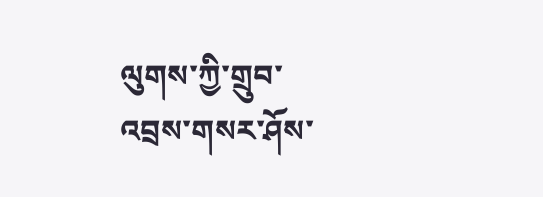ལུགས་ཀྱི་གྲུབ་འབྲས་གསར་ཤོས་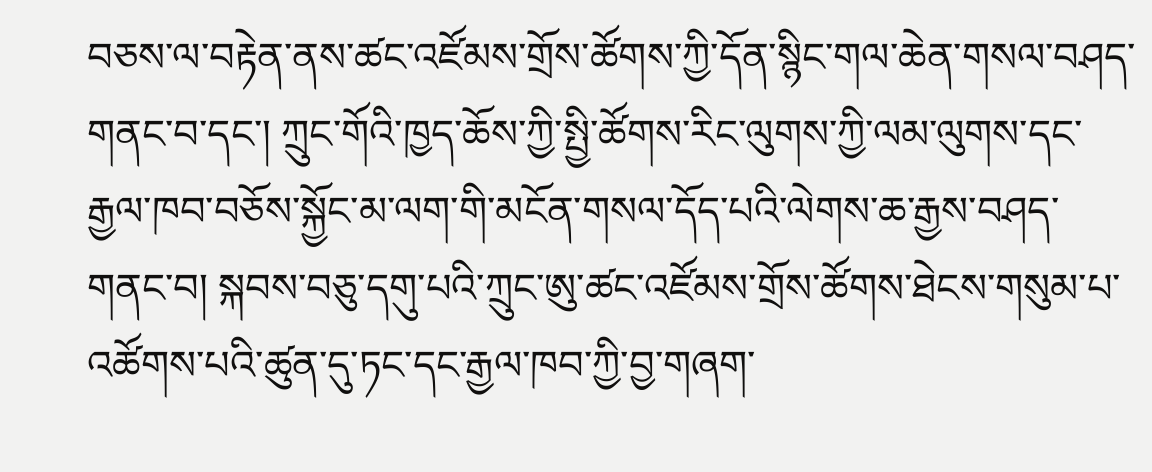བཅས་ལ་བརྟེན་ནས་ཚང་འཛོམས་གྲོས་ཚོགས་ཀྱི་དོན་སྙིང་གལ་ཆེན་གསལ་བཤད་གནང་བ་དང་། ཀྲུང་གོའི་ཁྱད་ཆོས་ཀྱི་སྤྱི་ཚོགས་རིང་ལུགས་ཀྱི་ལམ་ལུགས་དང་རྒྱལ་ཁབ་བཅོས་སྐྱོང་མ་ལག་གི་མངོན་གསལ་དོད་པའི་ལེགས་ཆ་རྒྱས་བཤད་གནང་བ། སྐབས་བཅུ་དགུ་པའི་ཀྲུང་ཨུ་ཚང་འཛོམས་གྲོས་ཚོགས་ཐེངས་གསུམ་པ་འཚོགས་པའི་ཚུན་དུ་ཏང་དང་རྒྱལ་ཁབ་ཀྱི་བྱ་གཞག་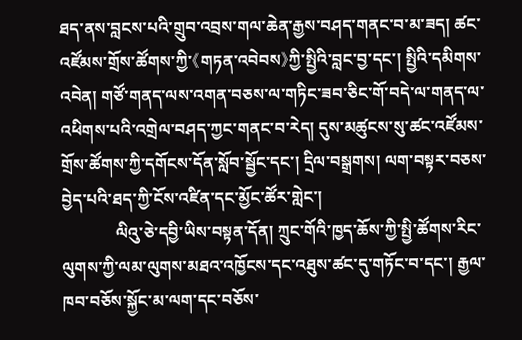ཐད་ནས་བླངས་པའི་གྲུབ་འབྲས་གལ་ཆེན་རྒྱས་བཤད་གནང་བ་མ་ཟད། ཚང་འཛོམས་གྲོས་ཚོགས་ཀྱི་《གཏན་འབེབས》ཀྱི་སྤྱིའི་བླང་བྱ་དང་། སྤྱིའི་དམིགས་འབེན། གཙོ་གནད་ལས་འགན་བཅས་ལ་གཏིང་ཟབ་ཅིང་གོ་བདེ་ལ་གནད་ལ་འཕིགས་པའི་འགྲེལ་བཤད་ཀྱང་གནང་བ་རེད། དུས་མཚུངས་སུ་ཚང་འཛོམས་གྲོས་ཚོགས་ཀྱི་དགོངས་དོན་སློབ་སྦྱོང་དང་། དྲིལ་བསྒྲགས། ལག་བསྟར་བཅས་བྱེད་པའི་ཐད་ཀྱི་ངོས་འཛིན་དང་མྱོང་ཚོར་གླེང་།
             ལིའུ་ཅེ་དབྱི་ཡིས་བསྟན་དོན། ཀྲུང་གོའི་ཁྱད་ཆོས་ཀྱི་སྤྱི་ཚོགས་རིང་ལུགས་ཀྱི་ལམ་ལུགས་མཐའ་འཁྱོངས་དང་འཐུས་ཚང་དུ་གཏོང་བ་དང་། རྒྱལ་ཁབ་བཅོས་སྐྱོང་མ་ལག་དང་བཅོས་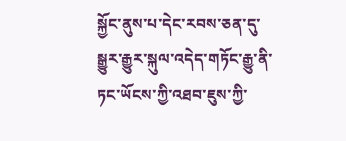སྐྱོང་ནུས་པ་དེང་རབས་ཅན་དུ་སྒྱུར་རྒྱུར་སྐུལ་འདེད་གཏོང་རྒྱུ་ནི་ཏང་ཡོངས་ཀྱི་འཐབ་ཇུས་ཀྱི་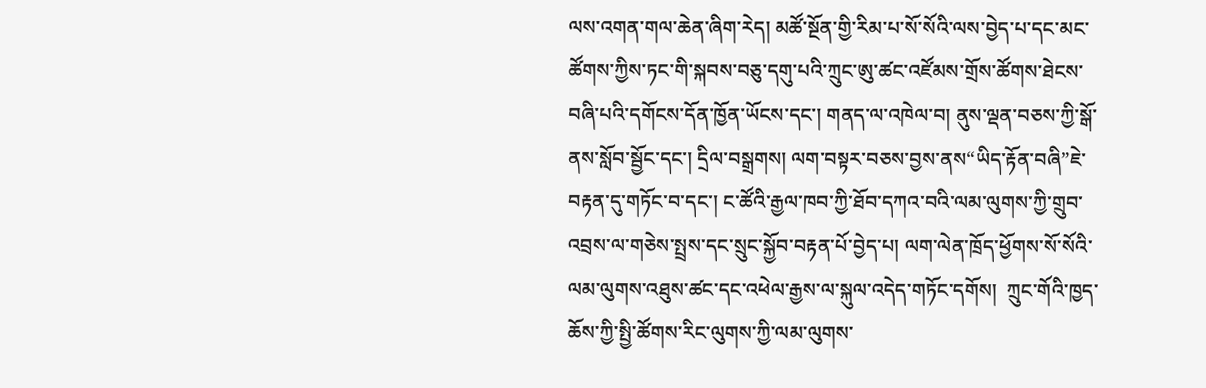ལས་འགན་གལ་ཆེན་ཞིག་རེད། མཚོ་སྔོན་གྱི་རིམ་པ་སོ་སོའི་ལས་བྱེད་པ་དང་མང་ཚོགས་ཀྱིས་ཏང་གི་སྐབས་བཅུ་དགུ་པའི་ཀྲུང་ཨུ་ཚང་འཛོམས་གྲོས་ཚོགས་ཐེངས་བཞི་པའི་དགོངས་དོན་ཁྱོན་ཡོངས་དང་། གནད་ལ་འཁེལ་བ། ནུས་ལྡན་བཅས་ཀྱི་སྒོ་ནས་སློབ་སྦྱོང་དང་། དྲིལ་བསྒྲགས། ལག་བསྟར་བཅས་བྱས་ནས“ཡིད་རྟོན་བཞི”ཇེ་བརྟན་དུ་གཏོང་བ་དང་། ང་ཚོའི་རྒྱལ་ཁབ་ཀྱི་ཐོབ་དཀའ་བའི་ལམ་ལུགས་ཀྱི་གྲུབ་འབྲས་ལ་གཅེས་སྤྲས་དང་སྲུང་སྐྱོབ་བརྟན་པོ་བྱེད་པ། ལག་ལེན་ཁྲོད་ཕྱོགས་སོ་སོའི་ལམ་ལུགས་འཐུས་ཚང་དང་འཕེལ་རྒྱས་ལ་སྐུལ་འདེད་གཏོང་དགོས།  ཀྲུང་གོའི་ཁྱད་ཆོས་ཀྱི་སྤྱི་ཚོགས་རིང་ལུགས་ཀྱི་ལམ་ལུགས་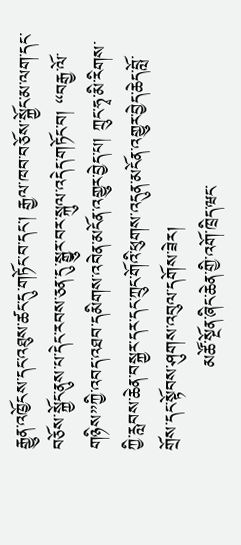རྒྱུན་འཁྱོངས་དང་འཐུས་ཚང་དུ་གཏོང་བ་དང་། རྒྱལ་ཁབ་བཅོས་སྐྱོང་མ་ལག་དང་བཅོས་སྐྱོང་ནུས་པ་དེང་རབས་ཅན་དུ་སྒྱུར་བར་སྐུལ་འདེད་གཏོང་བ། “བརྒྱ་ལོ་གཉིས”ཀྱི་འབད་འཐབ་དམིགས་འབེན་མངོན་འགྱུར་བྱེད་པ། ཀྲུང་ཧྭ་མི་རིགས་ཀྱི་རླབས་ཆེན་བསྐྱར་དར་དང་ཀྲུང་གོའི་ཕུགས་འདུན་མངོན་འགྱུར་བྱེད་ཆེད་བློ་གྲོས་དང་སྟོབས་ཤུགས་འབུལ་དགོས་ཟེར།
             མཚོ་སྔོན་ཞིང་ཆེན་གྱི་འགོ་ཁྲིད་ཝང་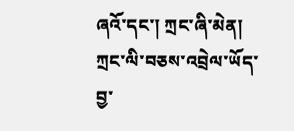ཞའོ་དང་། ཀྲང་ཞི་མེན། ཀྲང་ལི་བཅས་འབྲེལ་ཡོད་བྱ་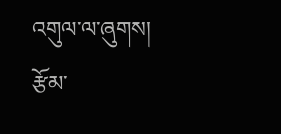འགུལ་ལ་ཞུགས།
རྩོམ་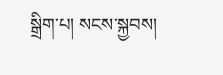སྒྲིག་པ། སངས་སྐྱབས།